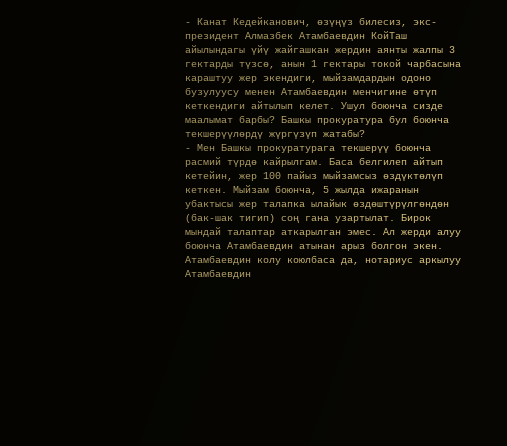- Канат Кедейканович, өзүңүз билесиз, экс-президент Алмазбек Атамбаевдин КойТаш айылындагы үйү жайгашкан жердин аянты жалпы 3 гектарды түзсө, анын 1 гектары токой чарбасына караштуу жер экендиги, мыйзамдардын одоно бузулуусу менен Атамбаевдин менчигине өтүп кеткендиги айтылып келет. Ушул боюнча сизде маалымат барбы? Башкы прокуратура бул боюнча текшерүүлөрдү жүргүзүп жатабы?
- Мен Башкы прокуратурага текшерүү боюнча расмий түрдө кайрылгам. Баса белгилеп айтып кетейин, жер 100 пайыз мыйзамсыз өздүктөлүп кеткен. Мыйзам боюнча, 5 жылда ижаранын убактысы жер талапка ылайык өздөштүрүлгөндөн (бак-шак тигип) соң гана узартылат. Бирок мындай талаптар аткарылган эмес. Ал жерди алуу боюнча Атамбаевдин атынан арыз болгон экен. Атамбаевдин колу коюлбаса да, нотариус аркылуу Атамбаевдин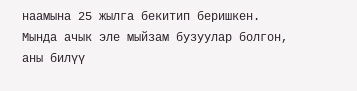наамына 25 жылга бекитип беришкен. Мында ачык эле мыйзам бузуулар болгон, аны билүү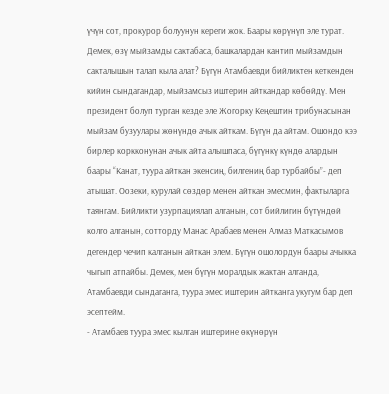үчүн сот, прокурор болуунун кереги жок. Баары көрүнүп эле турат. Демек, өзү мыйзамды сактабаса, башкалардан кантип мыйзамдын сакталышын талап кыла алат? Бүгүн Атамбаевди бийликтен кеткенден кийин сындагандар, мыйзамсыз иштерин айткандар көбөйдү. Мен президент болуп турган кезде эле Жогорку Кеңештин трибунасынан мыйзам бузуулары жөнүндө ачык айткам. Бүгүн да айтам. Ошондо кээ бирлер коркконунан ачык айта алышпаса, бүгүнкү күндө алардын баары “Канат, туура айткан экенсиң, билгениң бар турбайбы”- деп атышат. Оозеки, курулай сөздөр менен айткан эмесмин, фактыларга таянгам. Бийликти узурпациялап алганын, сот бийлигин бүтүндөй колго алганын, сотторду Манас Арабаев менен Алмаз Маткасымов дегендер чечип калганын айткан элем. Бүгүн ошолордун баары ачыкка чыгып атпайбы. Демек, мен бүгүн моралдык жактан алганда, Атамбаевди сындаганга, туура эмес иштерин айтканга укугум бар деп эсептейм.
- Атамбаев туура эмес кылган иштерине өкүнөрүн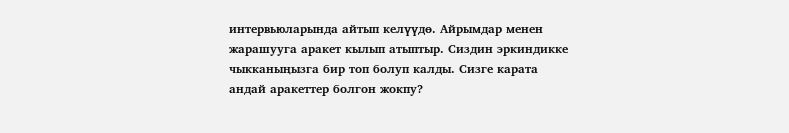интервьюларында айтып келүүдө. Айрымдар менен жарашууга аракет кылып атыптыр. Сиздин эркиндикке чыкканыңызга бир топ болуп калды. Сизге карата андай аракеттер болгон жокпу?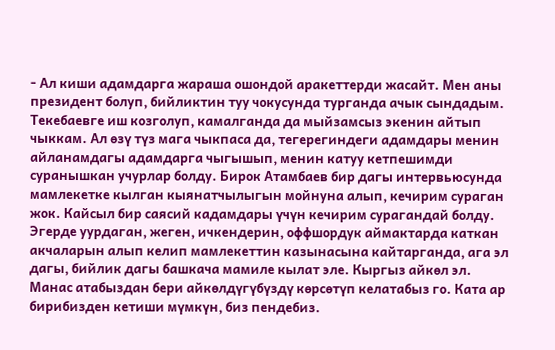- Ал киши адамдарга жараша ошондой аракеттерди жасайт. Мен аны президент болуп, бийликтин туу чокусунда турганда ачык сындадым. Текебаевге иш козголуп, камалганда да мыйзамсыз экенин айтып чыккам. Ал өзү түз мага чыкпаса да, тегерегиндеги адамдары менин айланамдагы адамдарга чыгышып, менин катуу кетпешимди суранышкан учурлар болду. Бирок Атамбаев бир дагы интервьюсунда мамлекетке кылган кыянатчылыгын мойнуна алып, кечирим сураган жок. Кайсыл бир саясий кадамдары үчүн кечирим сурагандай болду. Эгерде уурдаган, жеген, ичкендерин, оффшордук аймактарда каткан акчаларын алып келип мамлекеттин казынасына кайтарганда, ага эл дагы, бийлик дагы башкача мамиле кылат эле. Кыргыз айкөл эл. Манас атабыздан бери айкөлдүгүбүздү көрсөтүп келатабыз го. Ката ар бирибизден кетиши мүмкүн, биз пендебиз.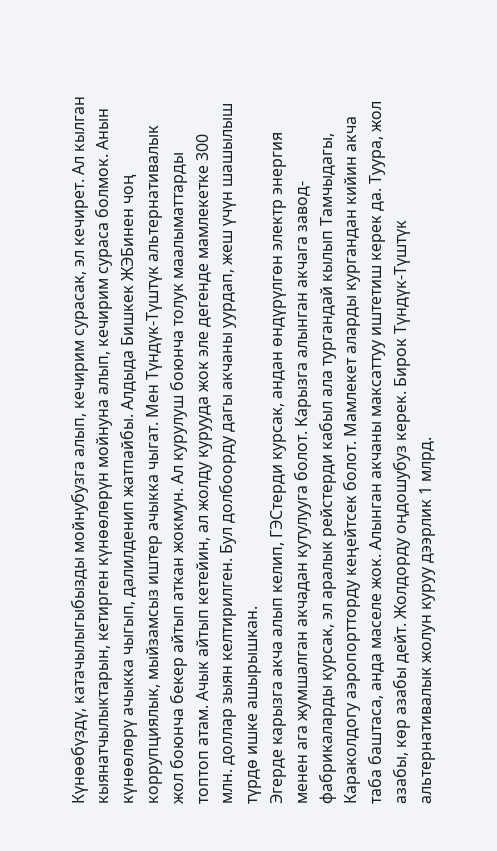Күнөөбүздү, катачылыгыбызды мойнубузга алып, кечирим сурасак, эл кечирет. Ал кылган кыянатчылыктарын, кетирген күнөөлөрүн мойнуна алып, кечирим сураса болмок. Анын күнөөлөрү ачыкка чыгып, далилденип жатпайбы. Алдыда Бишкек ЖЭБинен чоң коррупциялык, мыйзамсыз иштер ачыкка чыгат. Мен Түндүк-Түштүк альтернативалык жол боюнча бекер айтып аткан жокмун. Ал курулуш боюнча толук маалыматтарды топтоп атам. Ачык айтып кетейин, ал жолду курууда жок эле дегенде мамлекетке 300 млн. доллар зыян келтирилген. Бул долбоорду дагы акчаны уурдап, жеш үчүн шашылыш түрдө ишке ашырышкан.
Эгерде карызга акча алып келип, ГЭСтерди курсак, андан өндүрүлгөн электр энергия менен ага жумшалган акчадан кутулууга болот. Карызга алынган акчага завод-фабрикаларды курсак, эл аралык рейстерди кабыл ала тургандай кылып Тамчыдагы, Караколдогу аэропортторду кеңейтсек болот. Мамлекет аларды кургандан кийин акча таба баштаса, анда маселе жок. Алынган акчаны максаттуу иштетиш керек да. Туура, жол азабы, көр азабы дейт. Жолдорду оңдошубуз керек. Бирок Түндүк-Түштүк альтернативалык жолун куруу дээрлик 1 млрд.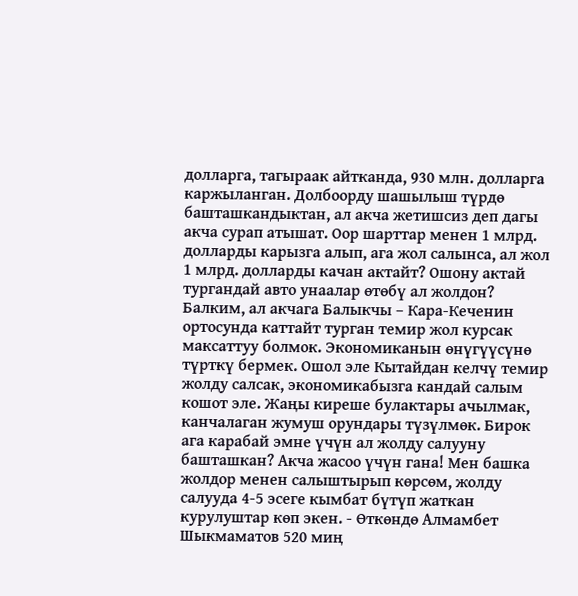долларга, тагыраак айтканда, 930 млн. долларга каржыланган. Долбоорду шашылыш түрдө башташкандыктан, ал акча жетишсиз деп дагы акча сурап атышат. Оор шарттар менен 1 млрд. долларды карызга алып, ага жол салынса, ал жол 1 млрд. долларды качан актайт? Ошону актай тургандай авто унаалар өтөбү ал жолдон?
Балким, ал акчага Балыкчы – Кара-Кеченин ортосунда каттайт турган темир жол курсак максаттуу болмок. Экономиканын өнүгүүсүнө түрткү бермек. Ошол эле Кытайдан келчү темир жолду салсак, экономикабызга кандай салым кошот эле. Жаңы киреше булактары ачылмак, канчалаган жумуш орундары түзүлмөк. Бирок ага карабай эмне үчүн ал жолду салууну башташкан? Акча жасоо үчүн гана! Мен башка жолдор менен салыштырып көрсөм, жолду салууда 4-5 эсеге кымбат бүтүп жаткан курулуштар көп экен. - Өткөндө Алмамбет Шыкмаматов 520 миң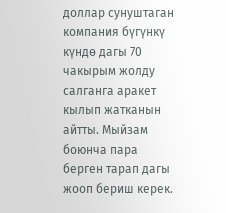доллар сунуштаган компания бүгүнкү күндө дагы 70 чакырым жолду салганга аракет кылып жатканын айтты. Мыйзам боюнча пара берген тарап дагы жооп бериш керек.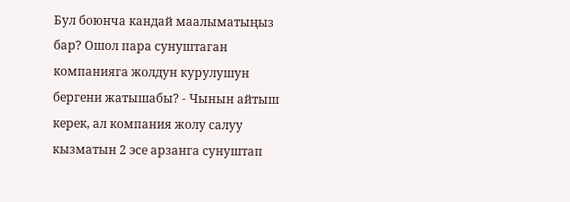Бул боюнча кандай маалыматыңыз бар? Ошол пара сунуштаган компанияга жолдун курулушун бергени жатышабы? - Чынын айтыш керек, ал компания жолу салуу кызматын 2 эсе арзанга сунуштап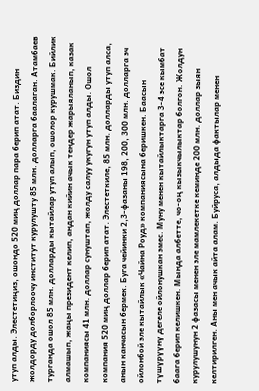утуп алды. Элестетиңиз, ошондо 520 миң доллар пара берип атат. Биздин жолдорду долборлоочу институт курулушту 85 млн. долларга баалаган. Атамбаев турганда ошол 85 млн. долларды кытайлар утуп алып, ошолор курушмак. Бийлик алмашып, жаңы президент келип, андан кийин ачык тендер жарыяланып, казак компаниясы 41 млн. доллар сунуштап, жолду салуу укугун утуп алды. Ошол компания 520 миң доллар берип атат. Элестеткиле, 85 млн. долларды утуп алса, анын канчасын бермек. Буга чейинки 2,3-фазаны 198, 200, 300 млн. долларга эч ойлонбой эле кытайлык «Чайна Роуд» компаниясына беришкен. Баасын түшүрүүнү дегеле ойлонушкан эмес. Муну менен кытайлыктарга 3-4 эсе кымбат баага берип келишкен. Мында албетте, чо-оң кызыкчылыктар болгон. Жолдун курулушунун 2 фазасы менен эле мамлекетке кеминде 200 млн. доллар зыян келтирилген. Аны мен ачык айта алам. Буйруса, алдыда фактылар менен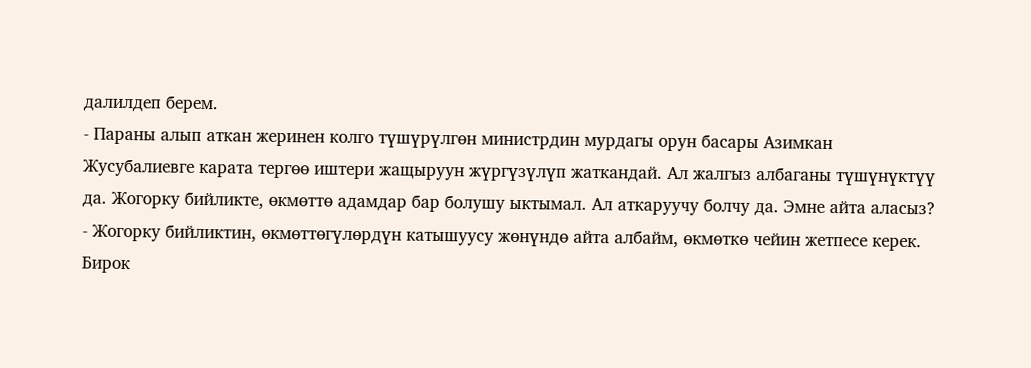далилдеп берем.
- Параны алып аткан жеринен колго түшүрүлгөн министрдин мурдагы орун басары Азимкан Жусубалиевге карата тергөө иштери жащыруун жүргүзүлүп жаткандай. Ал жалгыз албаганы түшүнүктүү да. Жогорку бийликте, өкмөттө адамдар бар болушу ыктымал. Ал аткаруучу болчу да. Эмне айта аласыз?
- Жогорку бийликтин, өкмөттөгүлөрдүн катышуусу жөнүндө айта албайм, өкмөткө чейин жетпесе керек. Бирок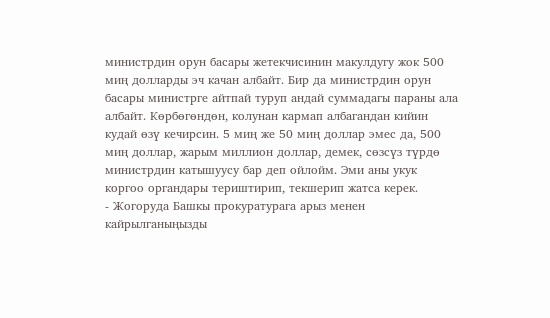министрдин орун басары жетекчисинин макулдугу жок 500 миң долларды эч качан албайт. Бир да министрдин орун басары министрге айтпай туруп андай суммадагы параны ала албайт. Көрбөгөндөн, колунан кармап албагандан кийин кудай өзү кечирсин. 5 миң же 50 миң доллар эмес да, 500 миң доллар, жарым миллион доллар, демек, сөзсүз түрдө министрдин катышуусу бар деп ойлойм. Эми аны укук коргоо органдары териштирип, текшерип жатса керек.
- Жогоруда Башкы прокуратурага арыз менен кайрылганыңызды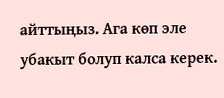айттыңыз. Ага көп эле убакыт болуп калса керек.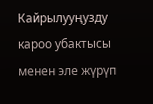Кайрылууңузду кароо убактысы менен эле жүрүп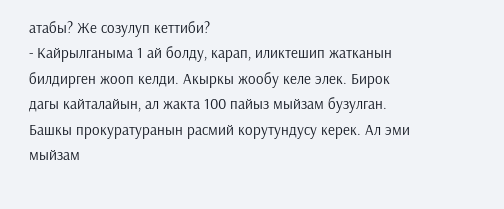атабы? Же созулуп кеттиби?
- Кайрылганыма 1 ай болду, карап, иликтешип жатканын билдирген жооп келди. Акыркы жообу келе элек. Бирок дагы кайталайын, ал жакта 100 пайыз мыйзам бузулган. Башкы прокуратуранын расмий корутундусу керек. Ал эми мыйзам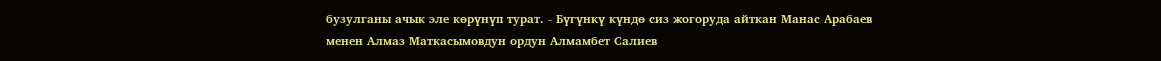бузулганы ачык эле көрүнүп турат. - Бүгүнкү күндө сиз жогоруда айткан Манас Арабаев менен Алмаз Маткасымовдун ордун Алмамбет Салиев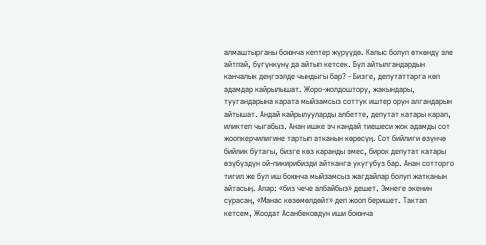алмаштырганы боюнча кептер жүрүүдө. Калыс болуп өткөндү эле айтпай, бүгүнкүнү да айтып кетсек. Бул айтылгандардын канчалык деңгээлде чындыгы бар? - Бизге, депутаттарга көп адамдар кайрылышат. Жоро-жолдоштору, жакындары, туугандарына карата мыйзамсыз соттук иштер орун алгандарын айтышат. Андай кайрылууларды албетте, депутат катары карап, иликтеп чыгабыз. Анан ишке эч кандай тиешеси жок адамды сот жоопкерчилигине тартып атканын көрөсүң. Сот бийлиги өзүнчө бийлик бутагы, бизге көз каранды эмес, бирок депутат катары өзүбүздүн ой-пикирибизди айтканга укугубуз бар. Анан сотторго тигил же бул иш боюнча мыйзамсыз жагдайлар болуп жатканын айтасың. Алар: «биз чече албайбыз» дешет. Эмнеге экенин сурасаң, «Манас көзөмөлдөйт» деп жооп беришет. Тактап кетсем, Жоодат Асанбековдун иши боюнча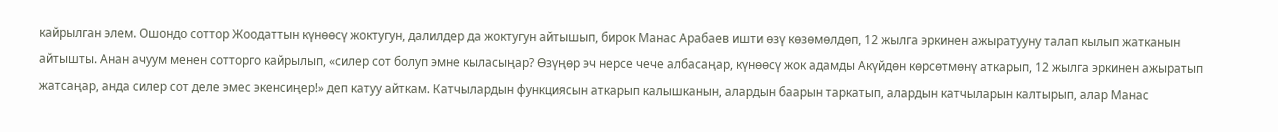кайрылган элем. Ошондо соттор Жоодаттын күнөөсү жоктугун, далилдер да жоктугун айтышып, бирок Манас Арабаев ишти өзү көзөмөлдөп, 12 жылга эркинен ажыратууну талап кылып жатканын айтышты. Анан ачуум менен сотторго кайрылып, «силер сот болуп эмне кыласыңар? Өзүңөр эч нерсе чече албасаңар, күнөөсү жок адамды Акүйдөн көрсөтмөнү аткарып, 12 жылга эркинен ажыратып жатсаңар, анда силер сот деле эмес экенсиңер!» деп катуу айткам. Катчылардын функциясын аткарып калышканын, алардын баарын таркатып, алардын катчыларын калтырып, алар Манас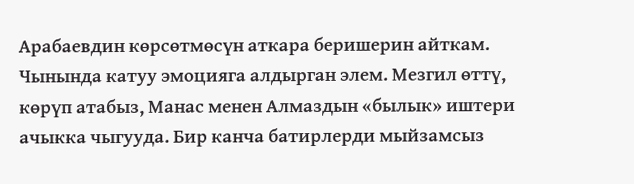Арабаевдин көрсөтмөсүн аткара беришерин айткам. Чынында катуу эмоцияга алдырган элем. Мезгил өттү, көрүп атабыз, Манас менен Алмаздын «былык» иштери ачыкка чыгууда. Бир канча батирлерди мыйзамсыз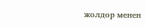жолдор менен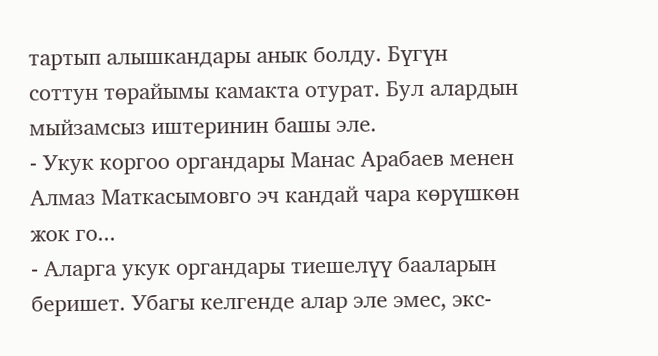тартып алышкандары анык болду. Бүгүн соттун төрайымы камакта отурат. Бул алардын мыйзамсыз иштеринин башы эле.
- Укук коргоо органдары Манас Арабаев менен Алмаз Маткасымовго эч кандай чара көрүшкөн жок го...
- Аларга укук органдары тиешелүү бааларын беришет. Убагы келгенде алар эле эмес, экс-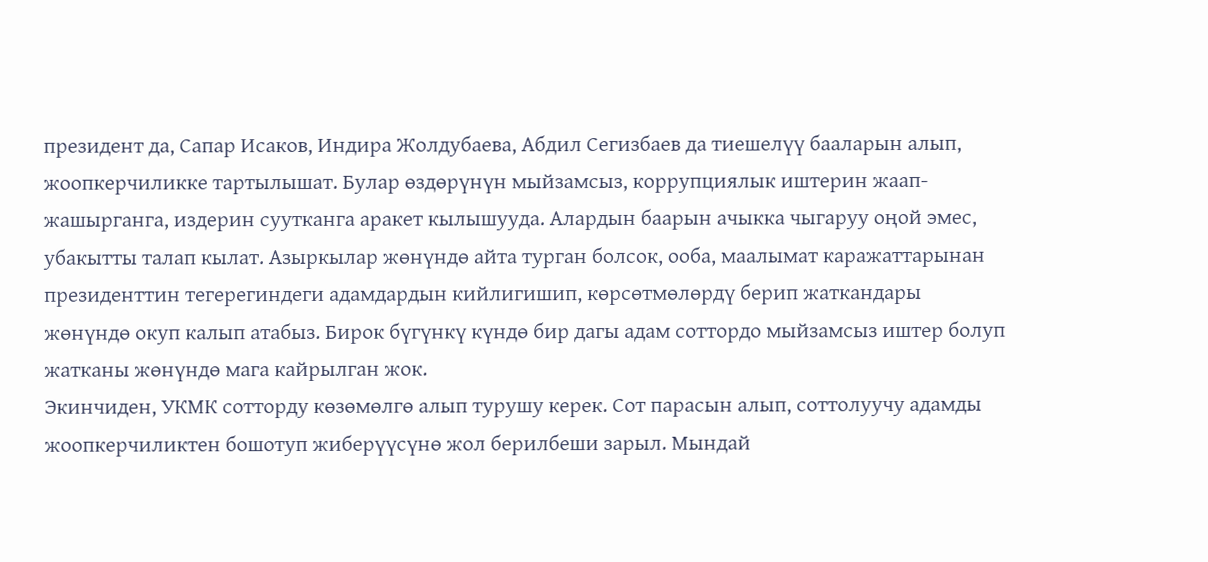президент да, Сапар Исаков, Индира Жолдубаева, Абдил Сегизбаев да тиешелүү бааларын алып, жоопкерчиликке тартылышат. Булар өздөрүнүн мыйзамсыз, коррупциялык иштерин жаап-жашырганга, издерин суутканга аракет кылышууда. Алардын баарын ачыкка чыгаруу оңой эмес, убакытты талап кылат. Азыркылар жөнүндө айта турган болсок, ооба, маалымат каражаттарынан президенттин тегерегиндеги адамдардын кийлигишип, көрсөтмөлөрдү берип жаткандары жөнүндө окуп калып атабыз. Бирок бүгүнкү күндө бир дагы адам соттордо мыйзамсыз иштер болуп жатканы жөнүндө мага кайрылган жок.
Экинчиден, УКМК сотторду көзөмөлгө алып турушу керек. Сот парасын алып, соттолуучу адамды жоопкерчиликтен бошотуп жиберүүсүнө жол берилбеши зарыл. Мындай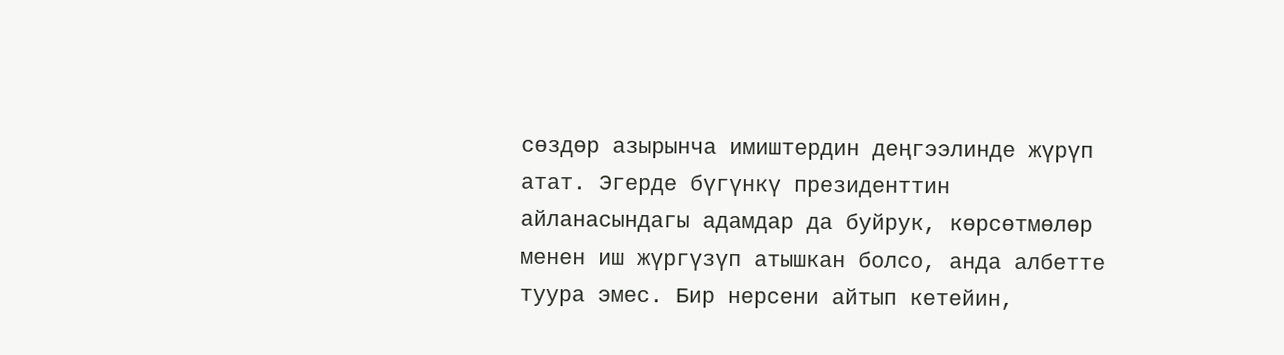сөздөр азырынча имиштердин деңгээлинде жүрүп атат. Эгерде бүгүнкү президенттин айланасындагы адамдар да буйрук, көрсөтмөлөр менен иш жүргүзүп атышкан болсо, анда албетте туура эмес. Бир нерсени айтып кетейин,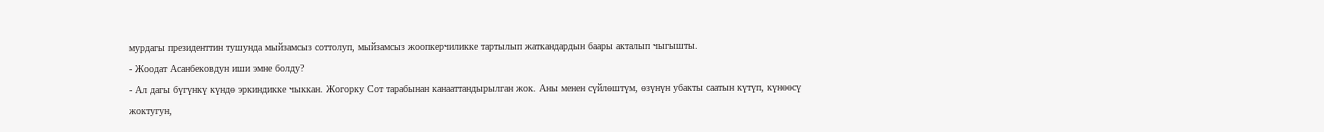мурдагы президенттин тушунда мыйзамсыз соттолуп, мыйзамсыз жоопкерчиликке тартылып жаткандардын баары акталып чыгышты.
- Жоодат Асанбековдун иши эмне болду?
- Ал дагы бүгүнкү күндө эркиндикке чыккан. Жогорку Сот тарабынан канааттандырылган жок. Аны менен сүйлөштүм, өзүнүн убакты саатын күтүп, күнөөсү жоктугун,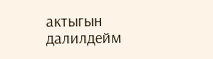актыгын далилдейм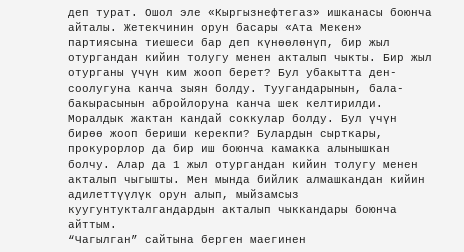деп турат. Ошол эле «Кыргызнефтегаз» ишканасы боюнча айталы. Жетекчинин орун басары «Ата Мекен» партиясына тиешеси бар деп күнөөлөнүп, бир жыл отургандан кийин толугу менен акталып чыкты. Бир жыл отурганы үчүн ким жооп берет? Бул убакытта ден-соолугуна канча зыян болду. Туугандарынын, бала-бакырасынын абройлоруна канча шек келтирилди. Моралдык жактан кандай соккулар болду. Бул үчүн бирөө жооп бериши керекпи? Булардын сырткары, прокурорлор да бир иш боюнча камакка алынышкан болчу. Алар да 1 жыл отургандан кийин толугу менен акталып чыгышты. Мен мында бийлик алмашкандан кийин адилеттүүлүк орун алып, мыйзамсыз куугунтукталгандардын акталып чыккандары боюнча айттым.
“Чагылган” сайтына берген маегинен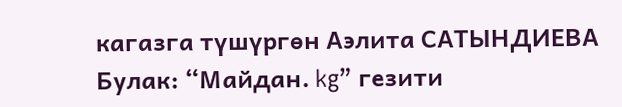кагазга түшүргөн Аэлита САТЫНДИЕВА
Булак: “Майдан. kg” гезити